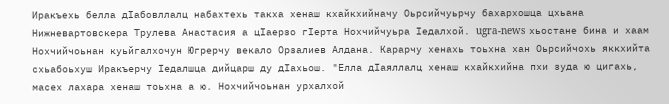Иракъехь белла дIабовллалц набахтехь такха хенаш кхайкхийначу Оьрсийчуьрчу бахархошца цхьана Нижневартовскера Трулева Анастасия а цIаерзо гIерта Нохчийчуьра Iедалхой. ugra-news хьостане бина и хаам Нохчийчоьнан куьйгалхочун Югрерчу векало Орзалиев Алдана. Карарчу хенахь тоьхна хан Оьрсийчохь яккхийта схьабоьхуш Иракъерчу Iедалшца дийцарш ду дIахьош. "Елла дIаяллалц хенаш кхайкхийна пхи зуда ю цигахь, масех лахара хенаш тоьхна а ю. Нохчийчоьнан урхалхой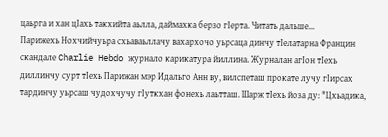цаьрга и хан цIахь такхийта аьлла, даймахка берзо гIерта. Читать дальше...
Парижехь Нохчийчуьра схьаваьллачу вахархочо уьрсаца динчу тIелатарна Францин скандале Charlie Hebdo журнало карикатура йиллина. Журналан агIон тIехь диллинчу сурт тIехь Парижан мэр Идальго Анн ву, вилспеташ прокате лучу гIирсах тардинчу уьрсаш чудохчучу гIуткхан фонехь лаьтташ. Шарж тIехь йоза ду: "Цхьадика,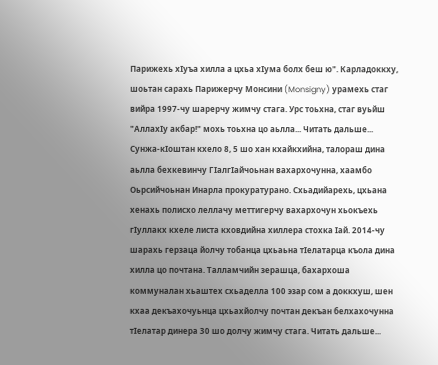Парижехь хIуъа хилла а цхьа хIума болх беш ю". Карладоккху, шоьтан сарахь Парижерчу Монсини (Monsigny) урамехь стаг вийра 1997-чу шарерчу жимчу стага. Урс тоьхна, стаг вуьйш "АллахIу акбар!" мохь тоьхна цо аьлла... Читать дальше...
Сунжа-кIоштан кхело 8, 5 шо хан кхайкхийна, талораш дина аьлла бехкевинчу ГIалгIайчоьнан вахархочунна, хаамбо Оьрсийчоьнан Инарла прокуратурано. Схьадийарехь, цхьана хенахь полисхо леллачу меттигерчу вахархочун хьокъехь гIуллакх кхеле листа кховдийна хиллера стохка Iай. 2014-чу шарахь герзаца йолчу тобанца цхьаьна тIелатарца къола дина хилла цо почтана. Талламчийн зерашца, бахархоша коммуналан хьаштех схьаделла 100 эзар сом а доккхуш, шен кхаа декъахочуьнца цхьахйолчу почтан декъан белхахочунна тIелатар динера 30 шо долчу жимчу стага. Читать дальше...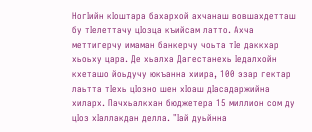НогIийн кIоштара бахархой ахчанаш вовшахдетташ бу тIелеттачу цIозца къийсам латто. Ахча меттигерчу имаман банкерчу чоьта тIе даккхар хьоьху цара. Де хьалха Дагестанехь Iедалхойн кхеташо йоьдучу юкъанна хиира, 100 эзар гектар лаьтта тIехь цIозно шен хIоаш дIасадаржийна хиларх. Пачхьалкхан бюджетера 15 миллион сом ду цIоз хIаллакдан делла. "Iай дуьйнна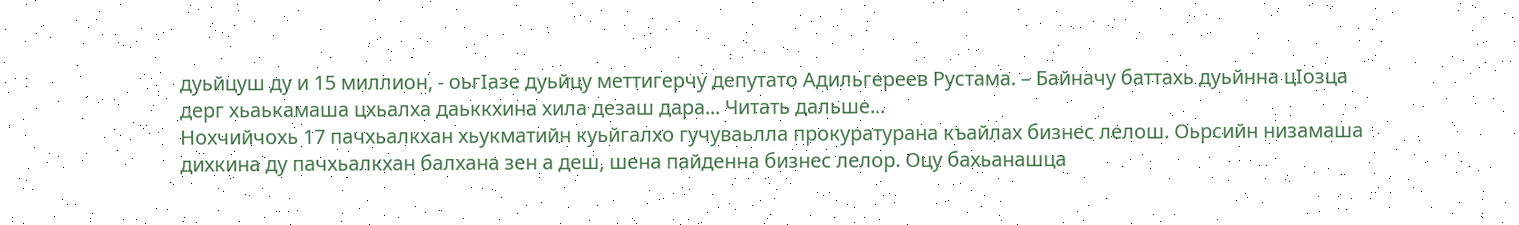дуьйцуш ду и 15 миллион, - оьгIазе дуьйцу меттигерчу депутато Адильгереев Рустама. – Байначу баттахь дуьйнна цIозца дерг хьаькамаша цхьалха даьккхина хила дезаш дара... Читать дальше...
Нохчийчохь 17 пачхьалкхан хьукматийн куьйгалхо гучуваьлла прокуратурана къайлах бизнес лелош. Оьрсийн низамаша дихкина ду пачхьалкхан балхана зен а деш, шена пайденна бизнес лелор. Оцу бахьанашца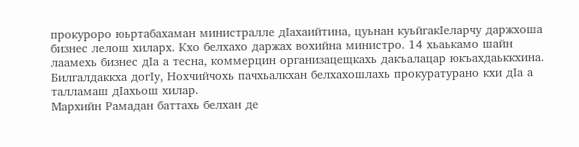прокуроро юьртабахаман министралле дIахаийтина, цуьнан куьйгакIеларчу даржхоша бизнес лелош хиларх. Кхо белхахо даржах вохийна министро. 14 хьаькамо шайн лаамехь бизнес дIа а тесна, коммерцин организацещкахь дакъалацар юкъахдаьккхина. Билгалдаккха догIу, Нохчийчохь пачхьалкхан белхахошлахь прокуратурано кхи дIа а талламаш дIахьош хилар.
Мархийн Рамадан баттахь белхан де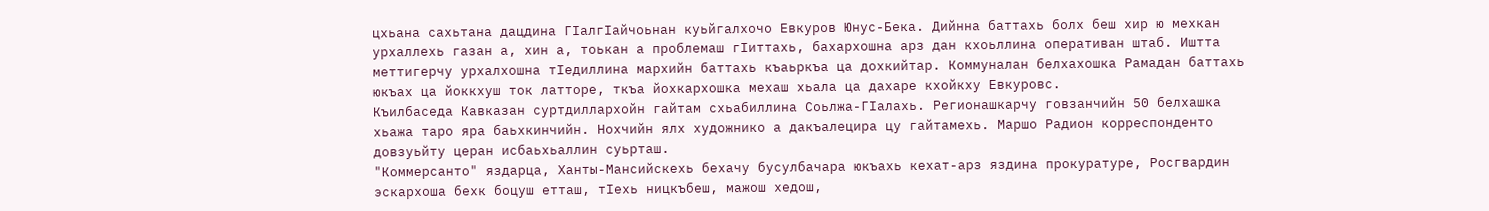цхьана сахьтана дацдина ГIалгIайчоьнан куьйгалхочо Евкуров Юнус-Бека. Дийнна баттахь болх беш хир ю мехкан урхаллехь газан а, хин а, тоькан а проблемаш гIиттахь, бахархошна арз дан кхоьллина оперативан штаб. Иштта меттигерчу урхалхошна тIедиллина мархийн баттахь къаьркъа ца дохкийтар. Коммуналан белхахошка Рамадан баттахь юкъах ца йоккхуш ток латторе, ткъа йохкархошка мехаш хьала ца дахаре кхойкху Евкуровс.
Къилбаседа Кавказан суртдиллархойн гайтам схьабиллина Соьлжа-ГIалахь. Регионашкарчу говзанчийн 50 белхашка хьажа таро яра баьхкинчийн. Нохчийн ялх художнико а дакъалецира цу гайтамехь. Маршо Радион корреспонденто довзуьйту церан исбаьхьаллин суьрташ.
"Коммерсанто" яздарца, Ханты-Мансийскехь бехачу бусулбачара юкъахь кехат-арз яздина прокуратуре, Росгвардин эскархоша бехк боцуш етташ, тIехь ницкъбеш, мажош хедош,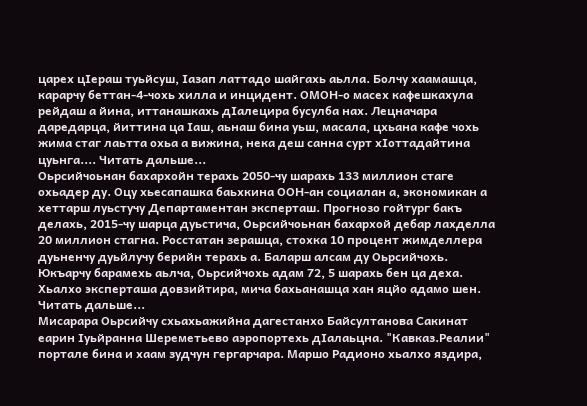царех цIераш туьйсуш, Iазап латтадо шайгахь аьлла. Болчу хаамашца, карарчу беттан-4-чохь хилла и инцидент. ОМОН-о масех кафешкахула рейдаш а йина, иттанашкахь дIалецира бусулба нах. Лецначара даредарца, йиттина ца Iаш, аьнаш бина уьш, масала, цхьана кафе чохь жима стаг лаьтта охьа а вижина, нека деш санна сурт хIоттадайтина цуьнга.... Читать дальше...
Оьрсийчоьнан бахархойн терахь 2050-чу шарахь 133 миллион стаге охьадер ду. Оцу хьесапашка баьхкина ООН-ан социалан а, экономикан а хеттарш луьстучу Департаментан эксперташ. Прогнозо гойтург бакъ делахь, 2015-чу шарца дуьстича, Оьрсийчоьнан бахархой дебар лахделла 20 миллион стагна. Росстатан зерашца, стохка 10 процент жимделлера дуьненчу дуьйлучу берийн терахь а. Баларш алсам ду Оьрсийчохь. Юкъарчу барамехь аьлча, Оьрсийчохь адам 72, 5 шарахь бен ца деха. Хьалхо эксперташа довзийтира, мича бахьанашца хан яцйо адамо шен. Читать дальше...
Мисарара Оьрсийчу схьахьажийна дагестанхо Байсултанова Сакинат еарин Iуьйранна Шереметьево аэропортехь дIалаьцна. "Кавказ.Реалии" портале бина и хаам зудчун гергарчара. Маршо Радионо хьалхо яздира,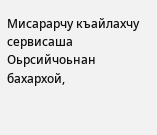Мисарарчу къайлахчу сервисаша Оьрсийчоьнан бахархой,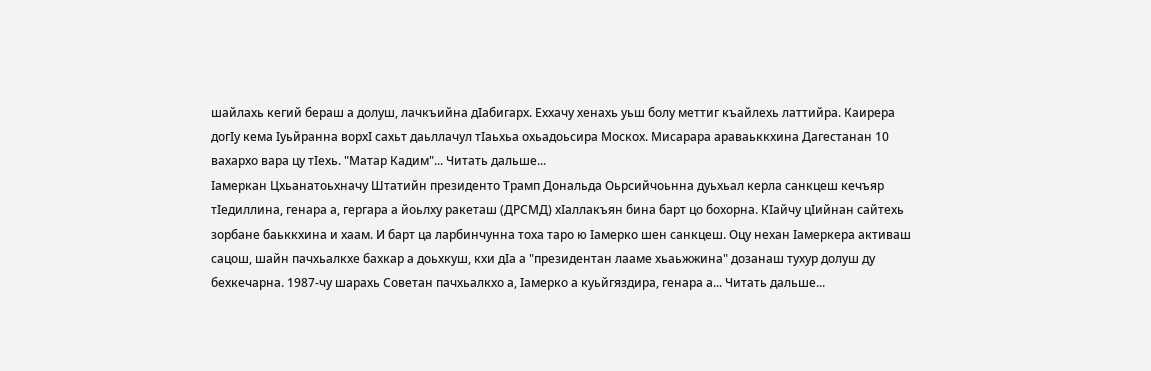шайлахь кегий бераш а долуш, лачкъийна дIабигарх. Еххачу хенахь уьш болу меттиг къайлехь латтийра. Каирера догIу кема Iуьйранна ворхI сахьт даьллачул тIаьхьа охьадоьсира Москох. Мисарара араваьккхина Дагестанан 10 вахархо вара цу тIехь. "Матар Кадим"... Читать дальше...
Iамеркан Цхьанатоьхначу Штатийн президенто Трамп Дональда Оьрсийчоьнна дуьхьал керла санкцеш кечъяр тIедиллина, генара а, гергара а йоьлху ракеташ (ДРСМД) хIаллакъян бина барт цо бохорна. КIайчу цIийнан сайтехь зорбане баьккхина и хаам. И барт ца ларбинчунна тоха таро ю Iамерко шен санкцеш. Оцу нехан Iамеркера активаш сацош, шайн пачхьалкхе бахкар а доьхкуш, кхи дIа а "президентан лааме хьаьжжина" дозанаш тухур долуш ду бехкечарна. 1987-чу шарахь Советан пачхьалкхо а, Iамерко а куьйгяздира, генара а... Читать дальше...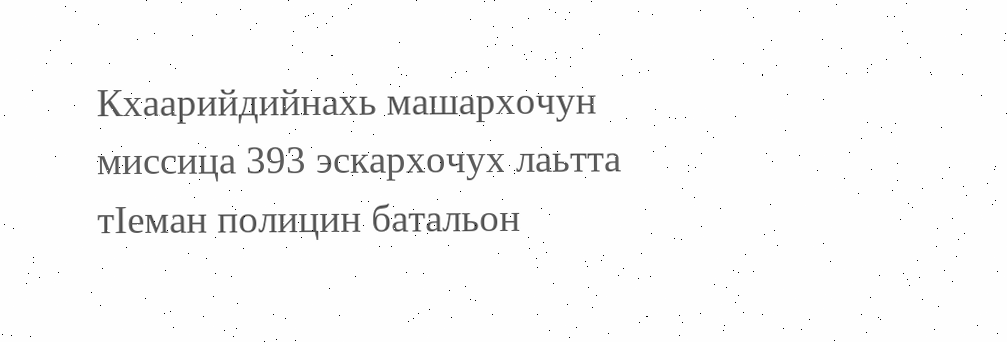Кхаарийдийнахь машархочун миссица 393 эскархочух лаьтта тIеман полицин батальон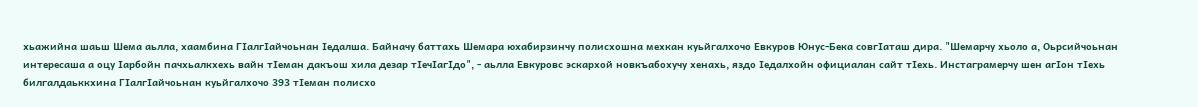хьажийна шаьш Шема аьлла, хаамбина ГIалгIайчоьнан Iедалша. Байначу баттахь Шемара юхабирзинчу полисхошна мехкан куьйгалхочо Евкуров Юнус-Бека совгIаташ дира. "Шемарчу хьоло а, Оьрсийчоьнан интересаша а оцу Iарбойн пачхьалкхехь вайн тIеман дакъош хила дезар тIечIагIдо", - аьлла Евкуровс эскархой новкъабохучу хенахь, яздо Iедалхойн официалан сайт тIехь. Инстаграмерчу шен агIон тIехь билгалдаьккхина ГIалгIайчоьнан куьйгалхочо 393 тIеман полисхо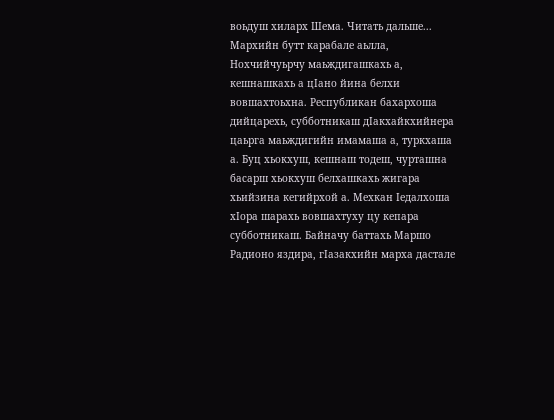воьдуш хиларх Шема. Читать дальше...
Мархийн бутт карабале аьлла, Нохчийчуьрчу маьждигашкахь а, кешнашкахь а цIано йина белхи вовшахтоьхна. Республикан бахархоша дийцарехь, субботникаш дIакхайкхийнера цаьрга маьждигийн имамаша а, туркхаша а. Буц хьокхуш, кешнаш тодеш, чурташна басарш хьокхуш белхашкахь жигара хьийзина кегийрхой а. Мехкан Iедалхоша хIора шарахь вовшахтуху цу кепара субботникаш. Байначу баттахь Маршо Радионо яздира, гIазакхийн марха дастале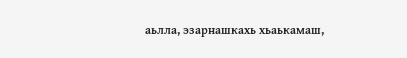аьлла, эзарнашкахь хьаькамаш,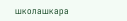школашкара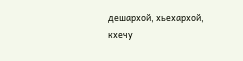дешархой, хьехархой, кхечу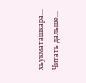хьукматашкара... Читать дальше...